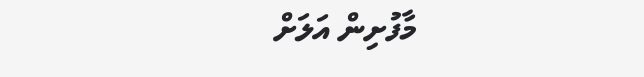މާފުށިން އަލަށް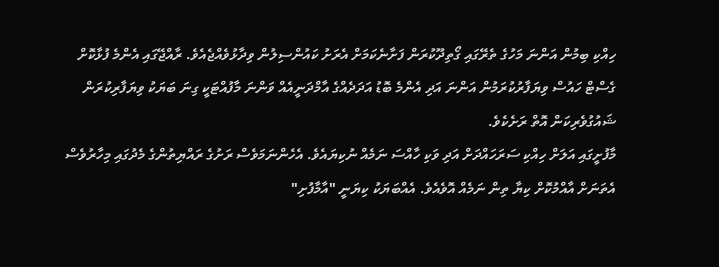ހިއްކި ބިމުން އަންނަ މަހުގެ ތެރޭގައި ގޯތިދޫކުރަން ފަށާނެކަމަށް އެރަށު ކައުންސިލުން ވިދާޅުވެއްޖެއެވެ. ރާއްޖޭގައި އެންމެ ފުޅާކޮށް ގެސްޓް ހައުސް ވިޔަފާރުކުރަމުން އަންނަ އަދި އެންމެ ބޮޑު އަދަދެއްގެ އާމްދަނީއެއް ވަންނަ މާފުއްޓަކީ ގިނަ ބަޔަކު ވިޔަފާރިކުރަން ޝައުގުވެރިކަން އޮތް ރަށެކެވެ.
މާފުށީގައި އަލަށް ހިއްކި ސަރަހައްދަށް އަދި ވަކި ހާއްސަ ނަމެއް ނުކިޔައެވެ. އެހެންނަމަވެސް ރަށުގެ ރައްޔިތުންގެ މެދުގައި މިހާރުވެސް އެތަނަށް އާއްމުކޮށް ކިޔާ ތިން ނަމެއް އޮވެއެވެ. އެއްބަޔަކު ކިޔަނީ "އާމާފުށި"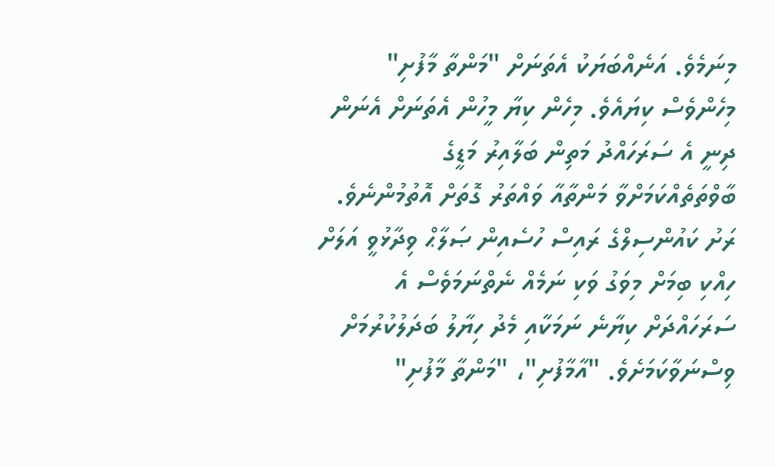މިނަމެވެ. އަނެއްބަޔަކު އެތަނަށް "މަންތާ މާފުށި" މިހެންވެސް ކިޔައެވެ. މިހެން ކިޔާ މީހުން އެތަނަށް އެނަން ދިނީ އެ ސަރަހައްދު މަތިން ބަލާއިރު މަޑީގެ ބާވްތަތެއްކަމަށްވާ މަންތާއާ ވައްތަރު ގޮތަށް އޮތުމުންނެވެ.
ރަށު ކައުންސިލްގެ ރައިސް ހުސެއިން ޞަލާޙް ވިދާޅުވީ އަލަށް ހިއްކި ބިމަށް މިވަގު ވަކި ނަމެއް ނެތްނަމަވެސް އެ ސަރަހައްދަށް ކިޔާނެ ނަމަކާއި މެދު ހިޔާލު ބަދަލުކުރުމަށް ވިސްނަވާކަމަށެވެ. "އާމާފުށި"، "މަންތާ މާފުށި"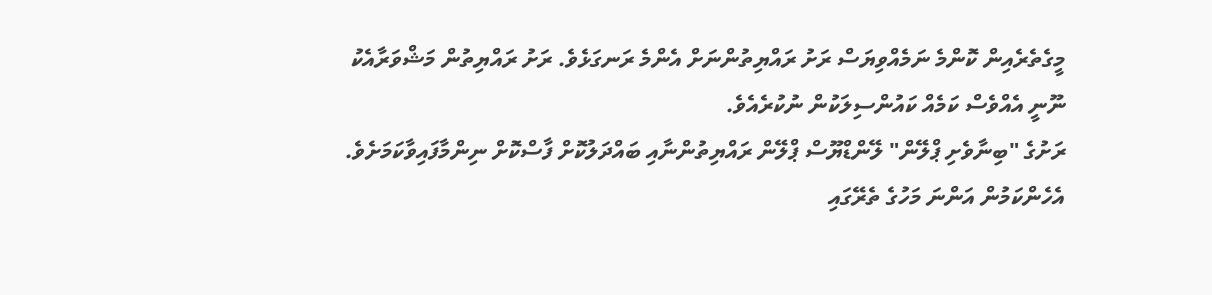މީގެތެރެއިން ކޮންމެ ނަމެއްވިޔަސް ރަށު ރައްޔިތުންނަށް އެންމެ ރަނގަޅެވެ. ރަށު ރައްޔިތުން މަޝްވަރާއެކު ނޫނީ އެއްވެސް ކަމެއް ކައުންސިލަކުން ނުކުރެއެވެ.
ރަށުގެ "ބިނާވެށި ޕްލޭން" ލޭންޑްޔޫސް ޕްލޭން ރައްޔިތުންނާއި ބައްދަލުކޮށް ފާސްކޮށް ނިންމާފައިވާކަމަށެވެ. އެހެންކަމުން އަންނަ މަހުގެ ތެރޭގައި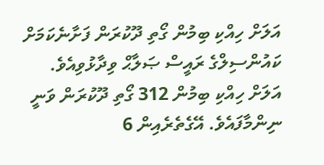އަލަށް ހިއްކި ބިމުން ގޯތި ދޫކުރަން ފަށާނެކަމަށް ކައުންސިލްގެ ރައީސް ޞަލާޙް ވިދާޅުވިއެވެ.
އަލަށް ހިއްކި ބިމުން 312 ގޯތި ދޫކުރަން ވަނީ ނިންމާފައެވެ. އޭގެތެރެއިން 6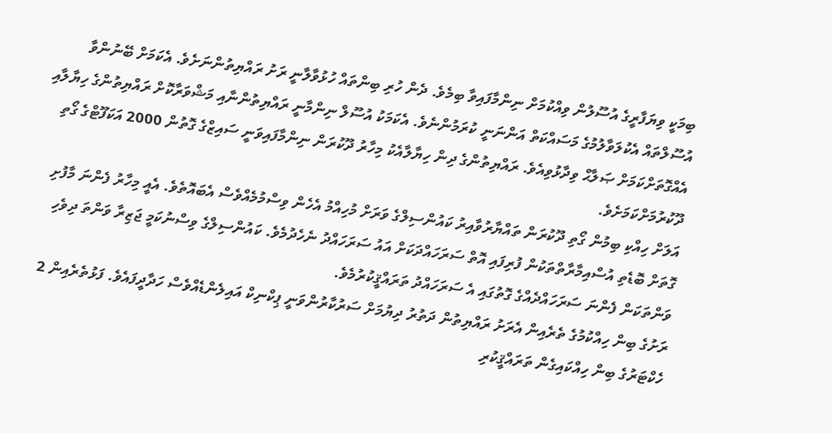ބިމަކީ ވިޔަފާރީގެ އުސޫލުން ވިއްކުމަށް ނިންމާފައިވާ ބިމެވެ. ދެން ހުރި ބިންތައް ހުޅުވާލާނީ ރަށު ރައްޔިތުންނަށެވެ. އެކަމަށް ބޭނުންވާ އުސޫލްތައް އެކުލަވާލުމުގެ މަސައްކަތް އަންނަނީ ކުރަމުންނެވެ. އެކަމަކު އުސޫލް ނިންމާނީ ރައްޔިތުންނާއި މަޝްވަރާކޮށް ރައްޔިތުންގެ ހިޔާލާއި އެއްގޮތަށްކަމަށް ޞަލާޙް ވިދާޅުވިއެވެ. ރައްޔިތުންގެ ދިން ހިޔާލާއެކު މިހާރު ދޫކުރަން ނިންމާފައިވަނީ ސައިޒްގެ ގޮތުން 2000 އަކަފޫޓްގެ ގޯތި ދޫކުރުމަށްކަމަށެވެ.
އަލަށް ހިއްކި ބިމުން ގޯތި ދޫކުރަން ތައްޔާރުވާއިރު ކައުންސިލްގެ ވަރަށް މުހިއްމު އެހެން ވިސްމުމެއްވެސް އެބައޮތެވެ. އެއީ މިހާރު ފެންނަ މާފުށި ގޮތަށް ބޮޑެތި އުސްއިމާރާތްތަކުން ފުރިފައި އޮތް ސަރަހައްދަކަށް އައު ސަރަހައްދު ނެހެދުމެވެ. ކައުންސިލްގެ ވިސްނުކަމީ ޖަޒިރާ ވަންތަ ދިވެހި ވަންތަކަން ފެންނަ ސަރަހައްދެއްގެ ގޮތުގައި އެ ސަރަހައްދު ތަރައްޤީކުރުމެވެ.
ރަށުގެ ބިން ހިއްކުމުގެ ތެރެއިން އެރަށު ރައްޔިތުން ދަތުރު ދިޔުމަށް ސަރުކާރުންވަނީ ޕިކްނިކް އައިލެންޑެއްވެސް ހަދާދީފައެވެ. ފަޅުތެރެއިން 2 ހެކްޓަރުގެ ބިން ހިއްކައިގެން ތަރައްޤީކުރި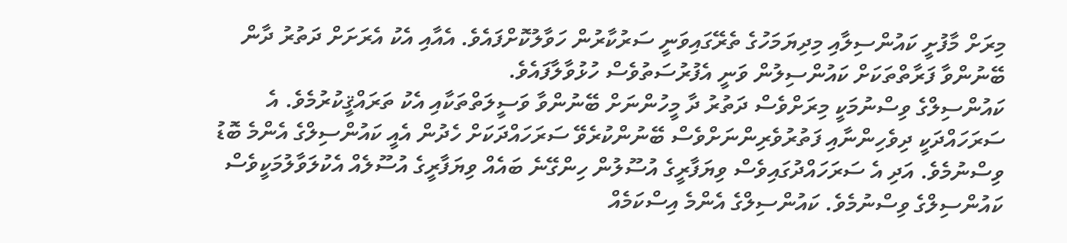މިރަށް މާފުށީ ކައުންސިލާއި މިދިޔަމަހުގެ ތެރޭގައިވަނީ ސަރުކާރުން ހަވާލުކޮށްފައެވެ. އެއާއި އެކު އެރަށަށް ދަތުރު ދާން ބޭނުންވާ ފަރާތްތަކަށް ކައުންސިލުން ވަނީ އެފުރުސަތުވެސް ހުޅުވާލާފައެވެ.
ކައުންސިލްގެ ވިސްނުމަކީ މިރަށްވެސް ދަތުރު ދާ މީހުންނަށް ބޭނުންވާ ވަސީލަތްތަކާއި އެކު ތަރައްޤީކުރުމެވެ. އެ ސަރަހައްދަކީ ދިވެހިންނާއި ފަތުރުވެރިންނަށްވެސް ބޭނުންކުރެވޭ ސަރަހައްދަކަށް ހެދުން އެއީ ކައުންސިލްގެ އެންމެ ބޮޑު ވިސްނުމެވެ. އަދި އެ ސަރަހައްދުގައިވެސް ވިޔަފާރީގެ އުސޫލުން ހިންގޭނެ ބައެއް ވިޔަފާރީގެ އުސޫލެއް އެކުލަވާލުމަކީވެސް ކައުންސިލްގެ ވިސްނުމެވެ. ކައުންސިލްގެ އެންމެ އިސްކަމެއް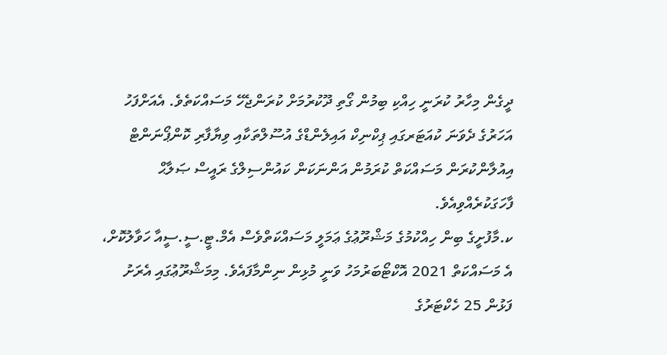ދީގެން މިހާރު ކުރަނީ ހިއްކި ބިމުން ގޯތި ދޫކުރުމަށް ކުރަންޖެހޭ މަސައްކަތެވެ. އެއަށްފަހު އަހަރުގެ ދެވަނަ ކުއަޓަރގައި ޕިކްނިކް އައިލެންޑްގެ އުސޫލްތަކާއި ވިޔާފާރި ކޮންޕޯނަންޓް އިއުލާންކުރަން މަސައްކަތް ކުރަމުން އަންނަކަން ކައުންސިލްގެ ރައީސް ޞަލާޙް ފާހަގަކުރެއްވިއެވެ.
ކ.މާފުށީގެ ބިން ހިއްކުމުގެ މަޝްރޫޢުގެ ޢަމަލީ މަސައްކަތްވެސް އެމް.ޓީ.ސީ.ސީއާ ހަވާލުކޮށް، އެ މަސައްކަތް 2021 އޮކްޓޯބަރުމަހު ވަނީ މުޅިން ނިންމާފައެވެ. މިމަޝްރޫޢުގައި އެރަށު ފަޅުން 25 ހެކްޓަރުގެ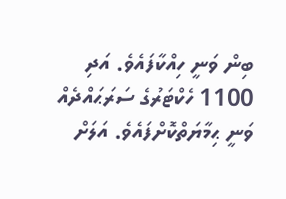ބިން ވަނީ ހިއްކާފައެވެ. އަދި 1100 ހެކްޓަރުގެ ސަރަޙައްދެއް ވަނީ ޙިމާޔަތްކޮށްފައެވެ. އަލަށް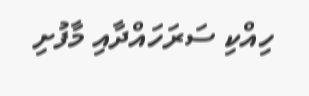ހިއްކި ސަރަހައްދާއި މާފުށި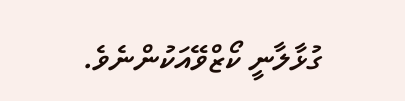ގުޅާލާނީ ކޯޒްވޭއަކުންނެވެ.